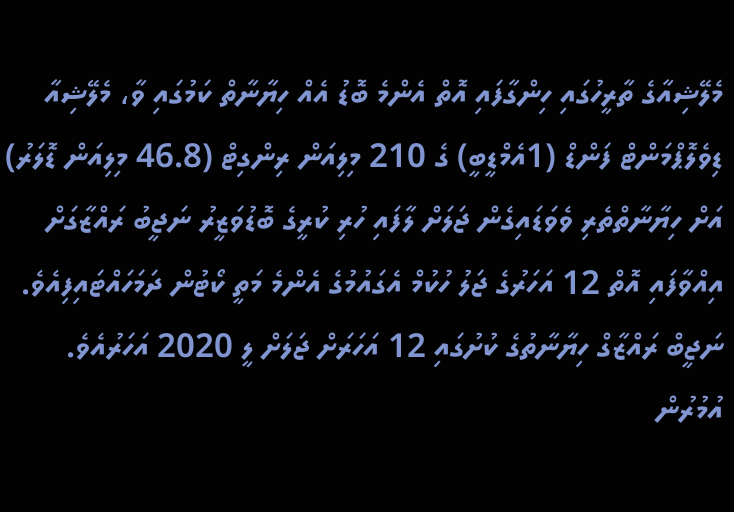މެލޭޝިއާގެ ތާރީހުގައި ހިންގާފައި އޮތް އެންމެ ބޮޑު އެއް ހިޔާނާތް ކަމުގައި ވާ، މެލޭޝިއާ ޑިވެލޮޕްމަންޓް ފަންޑް (1އެމްޑީބީ) ގެ 210 މިލިއަން ރިންގިޓް (46.8 މިލިއަން ޑޮލަރު) އަށް ހިޔާނާތްތެރި ވެވަޑައިގެން ޖަލަށް ލާފައި ހުރި ކުރީގެ ބޮޑުވަޒީރު ނަޖީބު ރައްޒާގަށް އިއްވާފައި އޮތް 12 އަހަރުގެ ޖަލު ހުކުމް އެގައުމުގެ އެންމެ މަތީ ކޯޓުން ދަމަހައްޓައިފިއެވެ.
ނަޖީބް ރައްޒާގް ހިޔާނާތުގެ ކުށުގައި 12 އަހަރަށް ޖަލަށް ލީ 2020 އަހަރުއެވެ.
އުމުރުން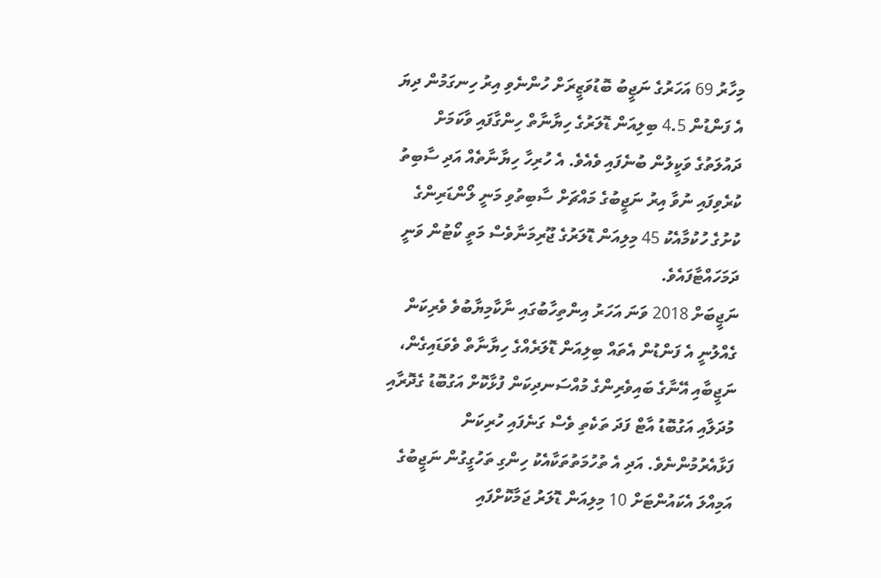މިހާރު 69 އަހަރުގެ ނަޖީބު ބޮޑުވަޒީރަށް ހުންނެވި އިރު ހިނގަމުން ދިޔަ އެ ފަންޑުން 4.5 ބިލިއަން ޑޮލަރުގެ ހިޔާނާތް ހިންގާފައި ވާކަމަށް ދައުލަތުގެ ވަކީލުން ބުނެފައި ވެއެވެ. އެ ހުރިހާ ހިޔާނާތެއް އަދި ސާބިތު ކުރެވިފައި ނުވާ އިރު ނަޖީބުގެ މައްޗަށް ސާބިތުވި މަނީ ލޯންޑަރިންގެ ކުށުގެ ހުކުމާއެކު 45 މިލިއަން ޑޮލަރުގެ ޖޫރިމަނާވެސް މަތީ ކޯޓުން ވަނީ ދަމަހައްޓާފައެވެ.
ނަޖީބަށް 2018 ވަނަ އަހަރު އިންތިހާބުގައި ނާކާމިޔާބުވެ ވެރިކަން ގެއްލުނީ އެ ފަންޑުން އެތައް ބިލިއަން ޑޮލަރެއްގެ ހިޔާނާތް ވެވަޑައިގެން، ނަޖީބާއި އޭނާގެ ބައިވެރިންގެ މުއްސަނދިކަން ފުޅާކޮށް އަގުބޮޑު ގެދޮރާއި މުދަލާއި އަގުބޮޑު އާޓް ފަދަ ތަކެތި ވެސް ގަނެފައި ހުރިކަން ފަޅާއެރުމުންނެވެ. އަދި އެ ތުހުމަތުތަކާއެކު ހިންގި ތަހުގީގުން ނަޖީބުގެ އަމިއްލަ އެކައުންޓަށް 10 މިލިއަން ޑޮލަރު ޖަމާކޮށްފައި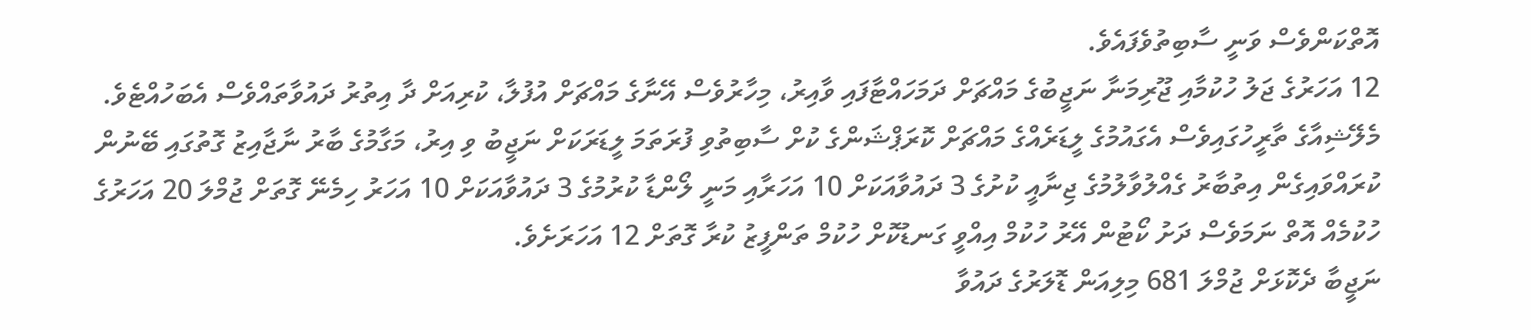އޮތްކަންވެސް ވަނީ ސާބިތުވެފައެވެ.
12 އަހަރުގެ ޖަލު ހުކުމާއި ޖޫރިމަނާ ނަޖީބުގެ މައްޗަށް ދަމަހައްޓާފައި ވާއިރު، މިހާރުވެސް އޭނާގެ މައްޗަށް އުފުލާ، ކުރިއަށް ދާ އިތުރު ދައުވާތައްވެސް އެބަހުއްޓެވެ.
މެލޭޝިއާގެ ތާރީހުގައިވެސް އެގައުމުގެ ލީޑަރެއްގެ މައްޗަށް ކޮރަޕްޝަންގެ ކުށް ސާބިތުވި ފުރަތަމަ ލީޑަރަކަށް ނަޖީބު ވި އިރު، މަގާމުގެ ބާރު ނާޖާއިޒު ގޮތުގައި ބޭނުން ކުރައްވައިގެން އިތުބާރު ގެއްލުވާލުމުގެ ޖިނާއީ ކުށުގެ 3 ދައުވާއަކަށް 10 އަހަރާއި މަނީ ލޯންޑާ ކުރުމުގެ 3 ދައުވާއަކަށް 10 އަހަރު ހިމެނޭ ގޮތަށް ޖުމްލަ 20 އަހަރުގެ ހުކުމެއް އޮތް ނަމަވެސް ދަށު ކޯޓުން އޭރު ހުކުމް އިއްވީ ގަނޑުކޮށް ހުކުމް ތަންފީޒު ކުރާ ގޮތަށް 12 އަހަރަށެވެ.
ނަޖީބާ ދެކޮޅަށް ޖުމްލަ 681 މިލިއަން ޑޮލަރުގެ ދައުވާ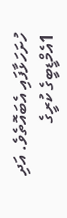ހުށަހަޅާފައި އެބައޮތެވެ. އަދި 1އެމްޑީބީގެ ކުރީގެ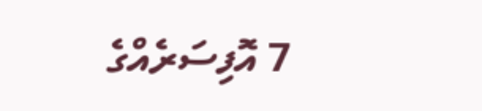7 އޮފިސަރެއްގެ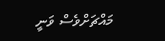މައްޗަށްވެސް ވަނީ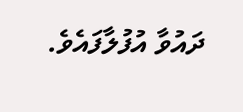ދައުވާ އުފުލާފައެވެ.